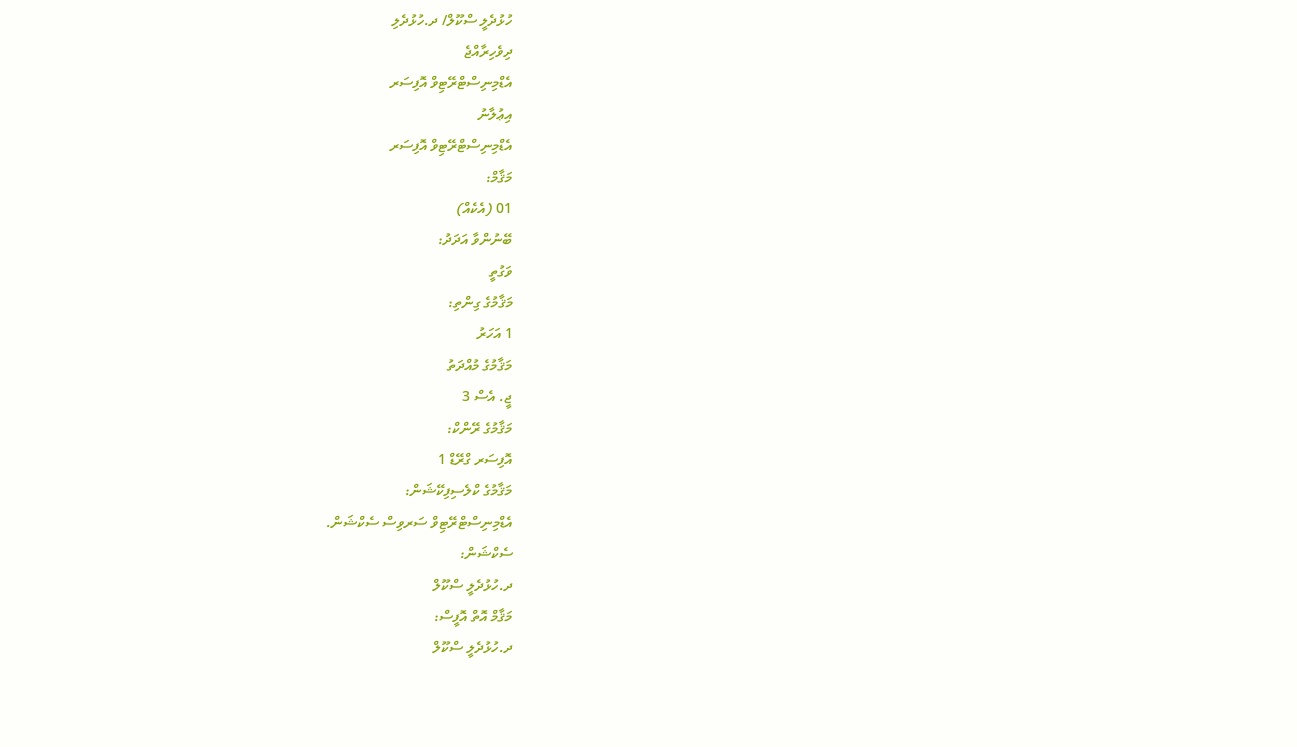ހުޅުދެލީ ސްކޫލް/ ދ.ހުޅުދެލި
ދިވެހިރާއްޖެ
އެޑްމިނިސްޓްރޭޓިވް އޮފިސަރ
އިޢުލާނު
އެޑްމިނިސްޓްރޭޓިވް އޮފިސަރ
މަޤާމް:
01 (އެކެއް)
ބޭނުންވާ އަދަދު:
ވަގުތީ
މަޤާމުގެ ގިންތި:
1 އަހަރު
މަޤާމުގެ މުއްދަތު
ޖީ. އެސް 3
މަޤާމުގެ ރޭންކް:
އޮފިސަރ ގްރޭޑް 1
މަޤާމުގެ ކްލެސިފިކޭޝަން:
އެޑްމިނިސްޓްރޭޓިވް ސަރވިސް ސެކްޝަން.
ސެކްޝަން:
ދ.ހުޅުދެލީ ސްކޫލް
މަޤާމް އޮތް އޮފީސް:
ދ.ހުޅުދެލީ ސްކޫލް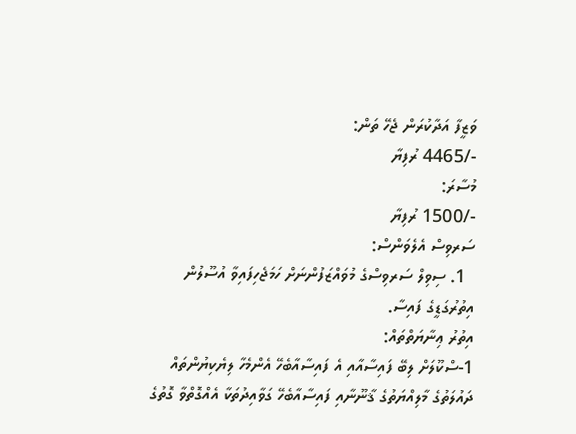ވަޒީފާ އަދާކުރަން ޖެހޭ ތަން:
-/4465 ރުފިޔާ
މުސާރަ:
-/1500 ރުފިޔާ
ސަރވިސް އެލެވަންސް:
  1. ސިވިލް ސަރވިސްގެ މުވައްޒަފުންނަށް ހަމަޖެހިފައިވާ އުސޫލުން އިތުރުގަޑީގެ ފައިސާ.
އިތުރު ޢިނާޔަތްތައް:
1-ސްކޫލަށް ލިބޭ ފައިސާއާއި އެ ފައިސާއާބެހޭ އެންމެހާ ލިޔެކިޔުންތައް ދައުލަތުގެ މާލިއްޔަތުގެ ޤާނޫނާއި ފައިސާއާބެހޭ ގަވާއިދުތަކާ އެއްގޮތްވާ ގޮތުގެ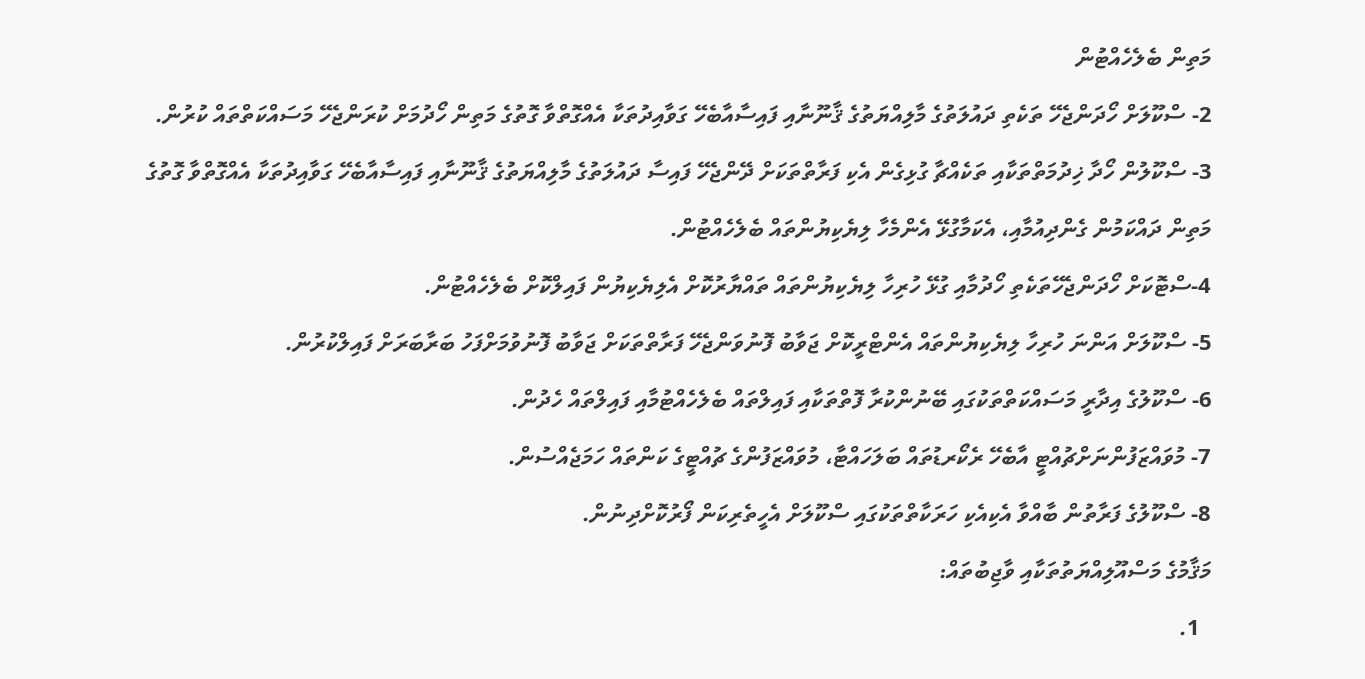މަތިން ބެލެހެއްޓުން
2- ސްކޫލަށް ހޯދަންޖެހޭ ތަކެތި ދައުލަތުގެ މާލިއްޔަތުގެ ޤާނޫނާއި ފައިސާއާބެހޭ ގަވާއިދުތަކާ އެއްގޮތްވާ ގޮތުގެ މަތިން ހޯދުމަށް ކުރަންޖެހޭ މަސައްކަތްތައް ކުރުން.
3- ސްކޫލުން ހޯދާ ޚިދުމަތްތަކާއި ތަކެއްޗާ ގުޅިގެން އެކި ފަރާތްތަކަށް ދޭންޖެހޭ ފައިސާ ދައުލަތުގެ މާލިއްޔަތުގެ ޤާނޫނާއި ފައިސާއާބެހޭ ގަވާއިދުތަކާ އެއްގޮތްވާ ގޮތުގެ މަތިން ދައްކަމުން ގެންދިއުމާއި، އެކަމާގުޅޭ އެންމެހާ ލިޔެކިޔުންތައް ބެލެހެއްޓުން.
4-ސްޓޮކަށް ހޯދަންޖެހޭތަކެތި ހޯދުމާއި ގުޅޭ ހުރިހާ ލިޔެކިޔުންތައް ތައްޔާރުކޮށް އެލިޔެކިޔުން ފައިލްކޮށް ބެލެހެއްޓުން.
5- ސްކޫލަށް އަންނަ ހުރިހާ ލިޔެކިޔުންތައް އެންޓްރީކޮށް ޖަވާބު ފޮނުވަންޖެހޭ ފަރާތްތަކަށް ޖަވާބު ފޮނުވުމަށްފަހު ބަރާބަރަށް ފައިލްކުރުން.
6- ސްކޫލުގެ އިދާރީ މަސައްކަތްތަކުގައި ބޭނުންކުރާ ފޮތްތަކާއި ފައިލްތައް ބެލެހެއްޓުމާއި ފައިލްތައް ހެދުން.
7- މުވައްޒަފުންނަށްޗުއްޓީ އާބެހޭ ރެކޯރޑުތައް ބަލަހައްޓާ، މުވައްޒަފުންގެ ޗުއްޓީގެ ކަންތައް ހަމަޖެއްސުން.
8- ސްކޫލުގެ ފަރާތުން ބާއްވާ އެކިއެކި ހަރަކާތްތަކުގައި ސްކޫލަށް އެހީތެރިކަން ފޯރުކޮށްދިނުން.
މަޤާމުގެ މަސްއޫލިއްޔަތުތަކާއި ވާޖިބުތައް:
  1.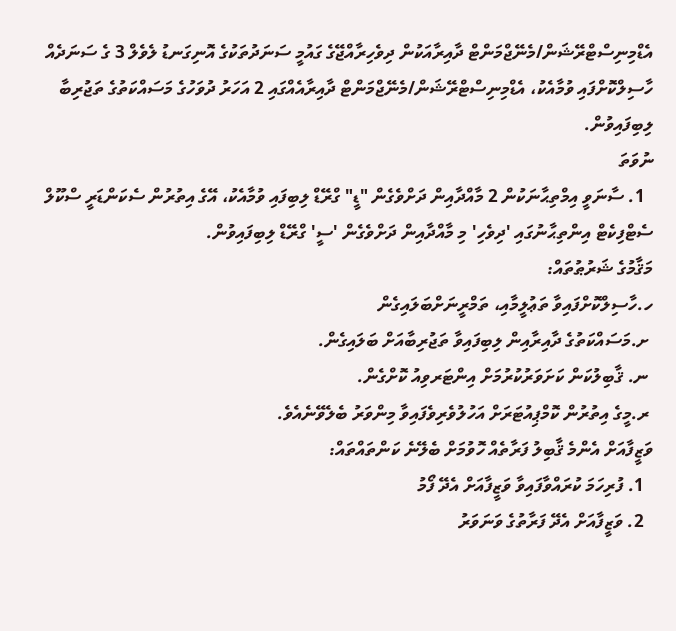އެޑްމިނިސްޓްރޭޝަން/މެނޭޖްމަންޓް ދާއިރާއަކުން ދިވެހިރާއްޖޭގެ ގައުމީ ސަނަދުތަކުގެ އޮނިގަނޑު ލެވެލް 3 ގެ ސަނަދެއް ހާސިލްކޮށްފައި ވުމާއެކު، އެޑްމިނިސްޓްރޭޝަން/މެނޭޖްމަންޓް ދާއިރާއެއްގައި 2 އަހަރު ދުވަހުގެ މަސައްކަތުގެ ތަޖުރިބާ ލިބިފައިވުން.
ނުވަތަ
  1. ސާނަވީ އިމްތިޙާނަކުން 2 މާއްދާއިން ދަށްވެގެން "ޑީ" ގްރޭޑް ލިބިފައި ވުމާއެކު، އޭގެ އިތުރުން ސެކަންޑަރީ ސްކޫލް ސެޓްފިކެޓް އިންތިޙާނުގައި 'ދިވެހި' މި މާއްދާއިން ދަށްވެގެން 'ސީ' ގްރޭޑް ލިބިފައިވުން.
މަޤާމުގެ ޝަރުޠުތައް:
ހ.ހާސިލްކޮށްފައިވާ ތަޢުލީމާއި، ތަމްރީނަށްބަލައިގެން
 ށ.މަސައްކަތުގެ ދާއިރާއިން ލިބިފައިވާ ތަޖުރިބާއަށް ބަލައިގެން.
 ނ. ޤާބިލުކަން ކަށަވަރުކުރުމަށް އިންޓަރވިއު ކޮށްގެން.
 ރ.މީގެ އިތުރުން ކޮމްޕިއުޓަރަށް އަހުލުވެރިވެފައިވާ މިންވަރު ބެލެވޭނެއެވެ.
ވަޒީފާއަށް އެންމެ ޤާބިލު ފަރާތެއް ހޮވުމަށް ބެލޭނެ ކަންތައްތައް:
  1. ފުރިހަމަ ކުރައްވާފައިވާ ވަޒީފާއަށް އެދޭ ފޯމު
  2. ވަޒީފާއަށް އެދޭ ފަރާތުގެ ވަނަވަރު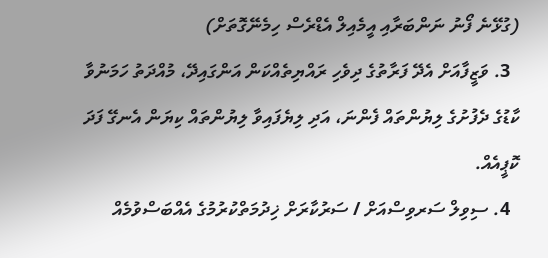(ގުޅޭނެ ފޯނު ނަންބަރާއި އީމެއިލް އެޑްރެސް ހިމެނޭގޮތަށް)
  3. ވަޒީފާއަށް އެދޭ ފަރާތުގެ ދިވެހި ރައްޔިތެއްކަން އަންގައިދޭ، މުއްދަތު ހަމަނުވާ ކާޑުގެ ދެފުށުގެ ލިޔުންތައް ފެންނަ، އަދި ލިޔެފައިވާ ލިޔުންތައް ކިޔަން އެނގޭ ފަދަ ކޮޕީއެއް.
  4. ސިވިލް ސަރވިސްއަށް / ސަރުކާރަށް ޚިދުމަތްކުރުމުގެ އެއްބަސްވުމެއް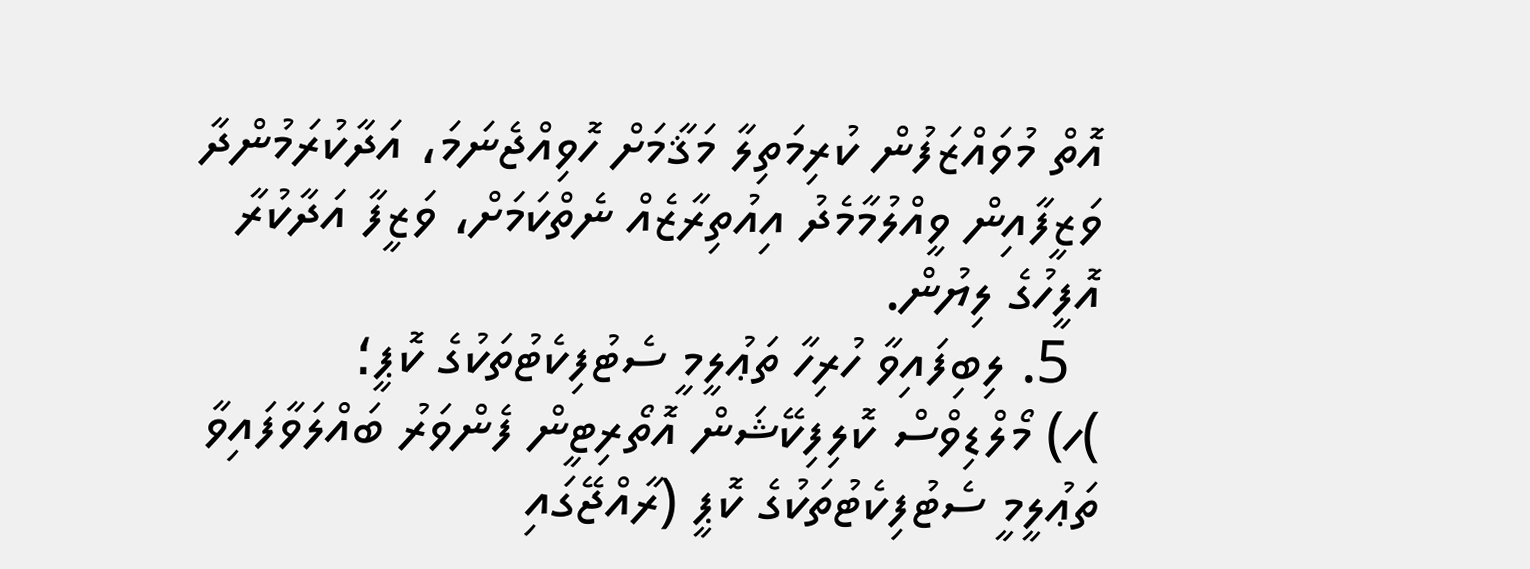އޮތް މުވައްޒަފުން ކުރިމަތިލާ މަޤާމަށް ހޮވިއްޖެނަމަ، އަދާކުރަމުންދާ ވަޒީފާއިން ވީއްލުމާމެދު އިއުތިރާޒެއް ނެތްކަމަށް، ވަޒީފާ އަދާކުރާ އޮފީހުގެ ލިޔުން.
  5. ލިބިފައިވާ ހުރިހާ ތަޢުލީމީ ސެޓުފިކެޓުތަކުގެ ކޮޕީ؛
)ހ) މޯލްޑިވްސް ކޮލިފިކޭޝަން އޮތޯރިޓީން ފެންވަރު ބައްލަވާފައިވާ ތަޢުލީމީ ސެޓުފިކެޓުތަކުގެ ކޮޕީ (ރާއްޖޭގައި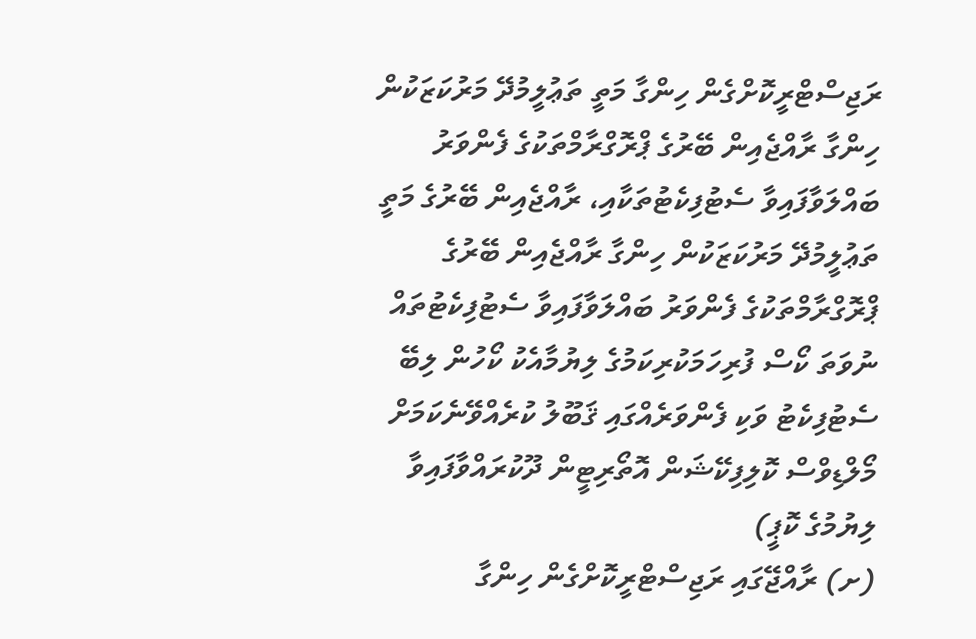ރަޖިސްޓްރީކޮށްގެން ހިންގާ މަތީ ތަޢުލީމުދޭ މަރުކަޒަކުން ހިންގާ ރާއްޖެއިން ބޭރުގެ ޕްރޮގްރާމްތަކުގެ ފެންވަރު ބައްލަވާފައިވާ ސެޓުފިކެޓުތަކާއި، ރާއްޖެއިން ބޭރުގެ މަތީ ތަޢުލީމުދޭ މަރުކަޒަކުން ހިންގާ ރާއްޖެއިން ބޭރުގެ ޕްރޮގްރާމްތަކުގެ ފެންވަރު ބައްލަވާފައިވާ ސެޓުފިކެޓުތައް ނުވަތަ ކޯސް ފުރިހަމަކުރިކަމުގެ ލިޔުމާއެކު ކޯހުން ލިބޭ ސެޓުފިކެޓު ވަކި ފެންވަރެއްގައި ޤަބޫލު ކުރެއްވޭނެކަމަށް މޯލްޑިވްސް ކޮލިފިކޭޝަން އޮތޯރިޓީން ދޫކުރައްވާފައިވާ ލިޔުމުގެ ކޮޕީ)
(ށ) ރާއްޖޭގައި ރަޖިސްޓްރީކޮށްގެން ހިންގާ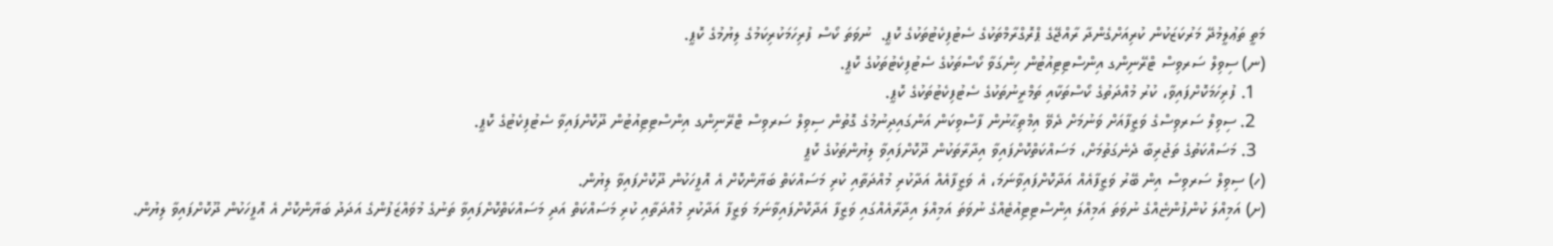މަތީ ތަޢުލީމުދޭ މަރުކަޒަކުން ކުރިއަށްގެންދާ ރާއްޖޭގެ ޕްރޮގްރާމްތަކުގެ ސެޓުފިކެޓުތަކުގެ ކޮޕީ.  ނުވަތަ ކޯސް ފުރިހަމަކުރިކަމުގެ ލިޔުމުގެ ކޮޕީ.
(ނ) ސިވިލް ސަރވިސް ޓްރޭނިންގ އިންސްޓިޓިއުޓުން ހިންގަވާ ކޯސްތަކުގެ ސެޓުފިކެޓުތަކުގެ ކޮޕީ.
  1. ފުރިހަމަކޮށްފައިވާ، ކުރު މުއްދަތުގެ ކޯސްތަކާއި ތަމްރީނުތަކުގެ ސެޓުފިކެޓުތަކުގެ ކޮޕީ.
  2. ސިވިލް ސަރވިސްގެ ވަޒީފާއަށް ވަނުމަށް ދެވޭ އިމްތިޙާނުން ފާސްވިކަން އަންގައިދިނުމުގެ ގޮތުން ސިވިލް ސަރވިސް ޓްރޭނިންގ އިންސްޓިޓިއުޓުން ދޫކޮށްފައިވާ ސެޓުފިކެޓުގެ ކޮޕީ.
  3. މަސައްކަތުގެ ތަޖުރިބާ ދެނެގަތުމަށް، މަސައްކަތްކޮށްފައިވާ އިދާރާތަކުން ދޫކޮށްފައިވާ ލިޔުންތަކުގެ ކޮޕީ
(ހ) ސިވިލް ސަރވިސް އިން ބޭރު ވަޒީފާއެއް އަދާކޮށްފައިވާނަމަ، އެ ވަޒީފާއެއް އަދާކުރި މުއްދަތާއި ކުރި މަސައްކަތް ބަޔާންކޮށް އެ އޮފީހަކުން ދޫކޮށްފައިވާ ލިޔުން.
(ށ) އަމިއްލަ ކުންފުންޏެއްގެ ނުވަތަ އަމިއްލަ އިންސްޓިޓިއުޓެއްގެ ނުވަތަ އަމިއްލަ އިދާރާއެއްގައި ވަޒީފާ އަދާކޮށްފައިވާނަމަ ވަޒީފާ އަދާކުރި މުއްދަތާއި ކުރި މަސައްކަތް އަދި މަސައްކަތްކޮށްފައިވާ ތަނުގެ މުވައްޒަފުންގެ އަދަދު ބަޔާންކޮށް އެ އޮފީހަކުން ދޫކޮށްފައިވާ ލިޔުން.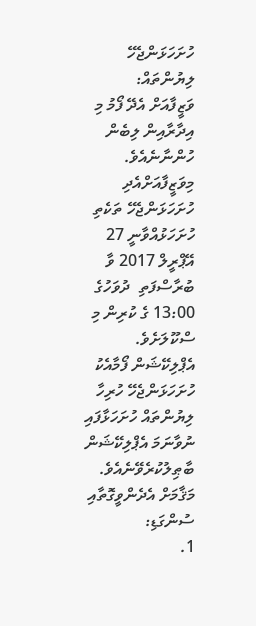ހުށަހަޅަންޖެހޭ ލިޔުންތައް:
ވަޒީފާއަށް އެދޭ ފޯމު މި އިދާރާއިން ލިބެން ހުންނާނެއެވެ.  މިވަޒީފާއަށްއެދި ހުށަހަޅަންޖެހޭ ތަކެތި ހުށަހަޅުއްވާނީ 27 އޭޕްރީލް 2017 ވާ ބުރާސްފަތި  ދުވަހުގެ 13:00 ގެ ކުރިން މި ސްކޫލަށެވެ.
އެޕްލިކޭޝަން ފޯމާއެކު ހުށަހަޅަންޖެހޭ ހުރިހާ ލިޔުންތައް ހުށަހަޅާފައި ނުވާނަމަ އެޕްލިކޭޝަން ބާޠިލުކުރެވޭނެއެވެ.
މަޤާމަށް އެދެންވީގޮތާއި ސުންގަޑި:
1.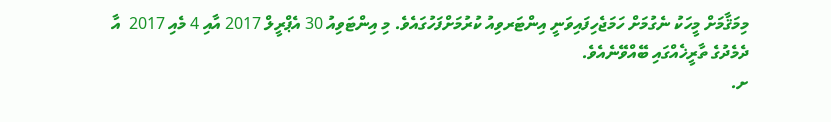މިމަޤާމަށް މީހަކު ނެގުމަށް ހަމަޖެހިފައިވަނީ އިންޓަރވިއު ކުރުމަށްފަހުގައެވެ. މި އިންޓަވިއު 30 އެޕްރީލް 2017 އާއި 4 މެއި 2017  އާ ދެމެދުގެ ތާރީޚެއްގައި ބޭއްވޭނެއެވެ.
ށ.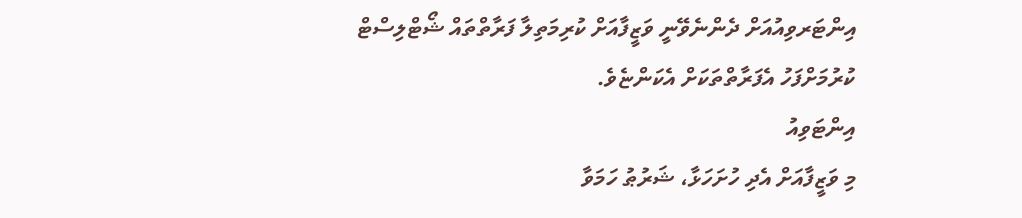އިންޓަރވިއުއަށް ދެންނެވޭނީ ވަޒީފާއަށް ކުރިމަތިލާ ފަރާތްތައް ޝޯޓްލިސްޓް ކުރުމަށްފަހު އެފަރާތްތަކަށް އެކަންޏެވެ.
އިންޓަވިއު
މި ވަޒީފާއަށް އެދި ހުށަހަޅާ، ޝަރުޠު ހަމަވާ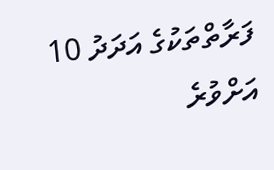ފަރާތްތަކުގެ އަދަދު 10 އަށްވުރެ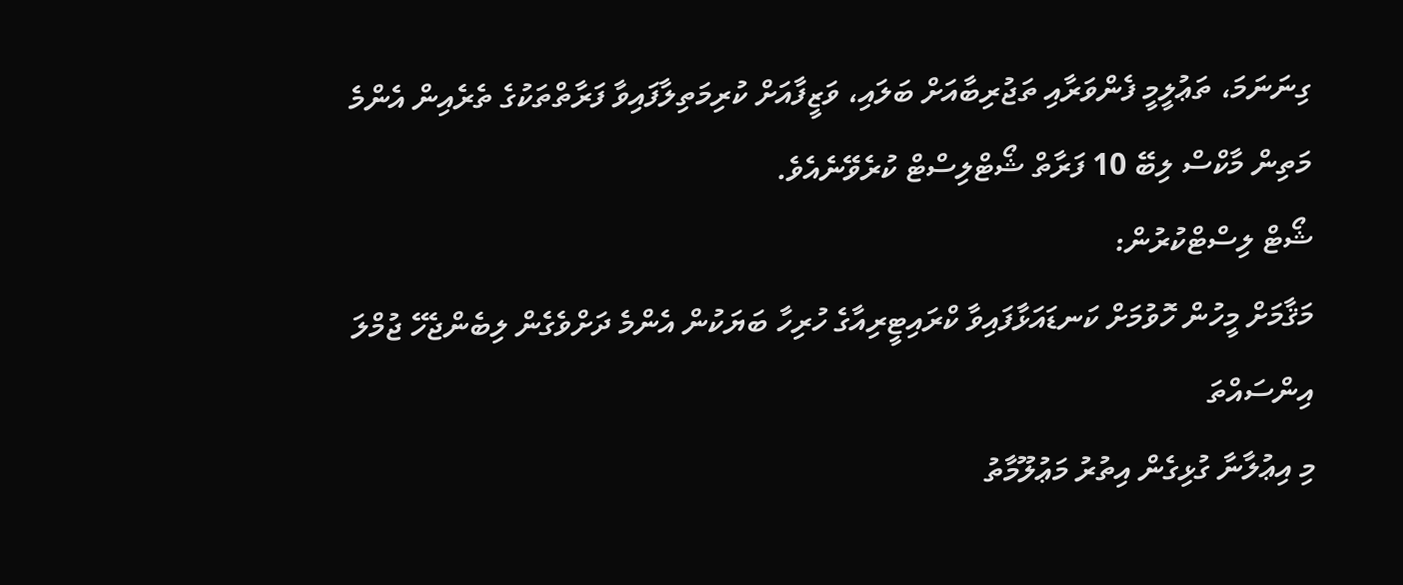ގިނަނަމަ، ތަޢުލީމީ ފެންވަރާއި ތަޖުރިބާއަށް ބަލައި، ވަޒީފާއަށް ކުރިމަތިލާފައިވާ ފަރާތްތަކުގެ ތެރެއިން އެންމެ މަތިން މާކްސް ލިބޭ 10 ފަރާތް ޝޯޓްލިސްޓް ކުރެވޭނެއެވެ.
ޝޯޓް ލިސްޓްކުރުން:
މަޤާމަށް މީހުން ހޮވުމަށް ކަނޑައަޅާފައިވާ ކްރައިޓީރިއާގެ ހުރިހާ ބަޔަކުން އެންމެ ދަށްވެގެން ލިބެންޖެހޭ ޖުމްލަ އިންސައްތަ
މި އިޢުލާނާ ގުޅިގެން އިތުރު މަޢުލޫމާތު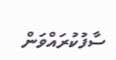ސާފުކުރައްވަން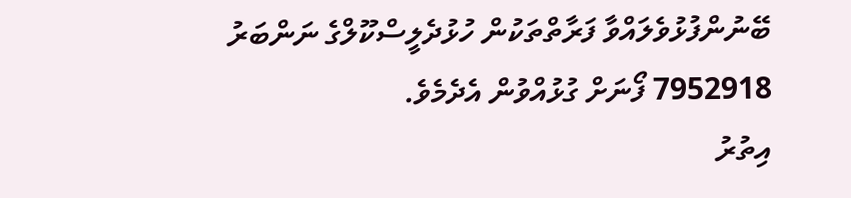ބޭނުންފުޅުވެލައްވާ ފަރާތްތަކުން ހުޅުދެލީސްކޫލްގެ ނަންބަރު 7952918 ފޯނަށް ގުޅުއްވުން އެދެމެވެ.
އިތުރު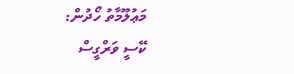މަޢުލޫމާތު ހޯދުން:
ކޭސީ ވަރްގީސް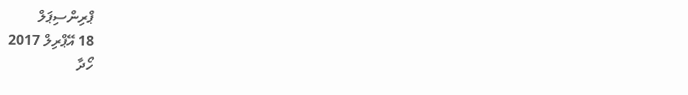ޕްރިންސިޕަލް
18 އޭޕްރިލް 2017
ހޯދާ